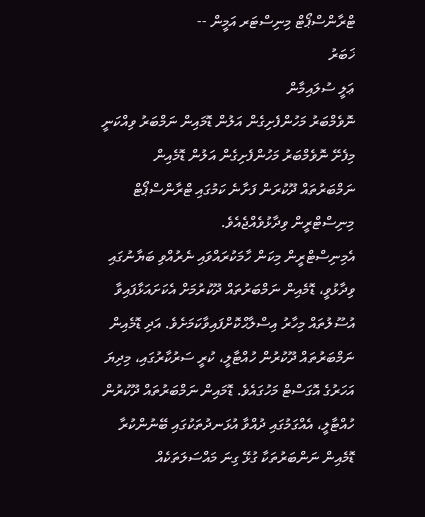ޓްރާންސްޕޯޓް މިނިސްޓަރ އަމީން --
ޚަބަރު
ޢަލީ ސުލައިމާން
ނޮވެމްބަރު މަހުންފެށިގެން އަލުން ޑޮމައިން ނަމްބަރު ވިއްކަނީ
މިފެށޭ ނޮވެމްބަރު މަހުންފެށިގެން އަލުން ޑޮމެއިން ނަމްބަރުތައް ދޫކުރަން ފަށާނެ ކަމުގައި ޓްރާންސްޕޯޓް މިނިސްޓްރީން ވިދާޅުވެއްޖެއެވެ.
އެމިނިސްޓްރީން މިކަން ހާމަކުރައްވައި ނެރުއްވި ބަޔާނުގައި ވިދާޅުވީ، ޑޮމެއިން ނަމްބަރުތައް ދޫކުރުމަށް އެކަށައަޅާފައިވާ އުސޫލުތައް މިހާރު އިސްލާޙްކޮށްފައިވާކަމަށެވެ. އަދި ޑޮމެއިން ނަމްބަރުތައް ދޫކުރުން ހުއްޓާލީ، ކުރީ ސަރުކާރުގައި، މިދިޔަ އަހަރުގެ އޮގަސްޓް މަހުގައެވެ. ޑޮމައިން ނަމްބަރުތައް ދޫކުރުން ހުއްޓާލީ، އެއްގަމުގައި ދުއްވާ އުޅަނދުތަކުގައި ބޭނުންކުރާ ޑޮމެއިން ނަންބަރުތަކާ ގުޅޭ ގިނަ މައްސަލަތަކެއް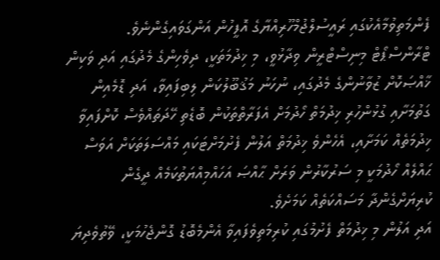ފެންމަތިވުމާއެކުގައި ރައީސުލްޖުމްހޫރިއްޔާގެ އޮފީހުން އަންގަވައިގެންނެވެ.
ޓްރާންސްޕޯޓް މިނިސްޓްރީން ވިދާޅުވީ، މި ޚިދުމަތަކީ، ދިވެހިންގެ މެދުގައި އަދި ވަކިން ޚާއްޞަކޮށް ޒުވާނުންގެ މެދުގައި، ނުހަނު މަޤުބޫލުކަން ލިބިފައިވާ، އަދި ޑޮމެއިން ގަތުމަށާއި ގުޅުންހުރި ޚިދުމަތް ހޯދުމަށް އެފަރާތްތަކުން ބޮޑެތި ހޭދަތައްވެސް ކޮށްފައިވާ ޚިދުމަތެއް ކަމަށާއި، އެހެންވެ ޚިދުމަތް އަލުން ފެށުމަށްޓަކައި މައްސަލަތަކަށް އަވަސް ޙައްލެއް ހޯދުމަކީ މި ސަރުކާރުން ވަރަށް ޙާއްޞަ އަހައްމިއްޔަތުކަމެއް ދީގެން ކުރިޔަށްގެންދާ މަސައްކަތެއް ކަމަށެވެ.
އަދި އަލުން މި ޚިދުމަތް ފެށުމުގައި ކުރިމަތިވެފައިވާ އެންމެބޮޑު ގޮންޖެހުމަކީ، ވޭތުވެދިޔަ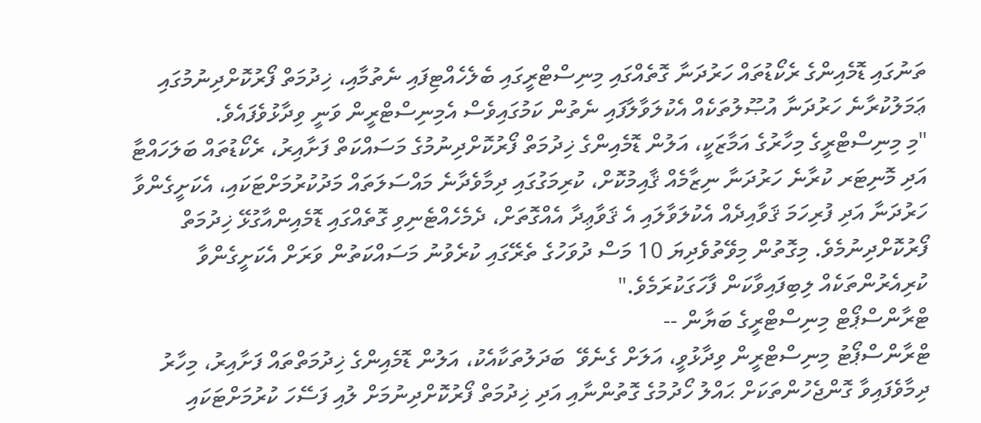ތަނުގައި ޑޮމެއިންގެ ރެކޯޑުތައް ހަރުދަނާ ގޮތެއްގައި މިނިސްޓްރީގައި ބެލެހެއްޓިފައި ނެތުމާއި، ޚިދުމަތް ފޯރުކޮށްދިނުމުގައި ޢަމަލުކުރާނެ ހަރުދަނާ އުޞޫލުތަކެއް އެކުލަވާލާފައި ނެތުން ކަމުގައިވެސް އެމިނިސްޓްރީން ވަނީ ވިދާޅުވެފައެވެ.
"މި މިނިސްޓްރީގެ މިހާރުގެ އަމާޒަކީ، އަލުން ޑޮމެއިންގެ ޚިދުމަތް ފޯރުކޮށްދިނުމުގެ މަސައްކަތް ފަށާއިރު، ރެކޯޑުތައް ބަލަހައްޓާ އަދި މޮނިޓަރ ކުރާނެ ހަރުދަނާ ނިޒާމެއް ޤާއިމުކޮށް، ކުރިމަގުގައި ދިމާވެދާނެ މައްސަލަތައް މަދުކުރުމަށްޓަކައި، އެކަށީގެންވާ ހަރުދަނާ އަދި ފުރިހަމަ ޤަވާއިދެއް އެކުލަވާލައި އެ ޤަވާޢިދާ އެއްގޮތަށް، ދެމެހެއްޓެނިވި ގޮތެއްގައި ޑޮމެއިންއާގުޅޭ ޚިދުމަތް ފޯރުކޮށްދިނުމެވެ. މިގޮތުން މިވޭތުވެދިޔަ 10 މަސް ދުވަހުގެ ތެރޭގައި ކުރެވުނު މަސައްކަތުން ވަރަށް އެކަށީގެންވާ ކުރިއެރުންތަކެއް ލިބިފައިވާކަން ފާހަގަކުރަމެވެ."
ޓްރާންސްޕޯޓް މިނިސްޓްރީގެ ބަޔާން --
ޓްރާންސްޕޯޓު މިނިސްޓްރީން ވިދާޅުވީ، އަލަށް ގެނެވޭ  ބަދަލުތަކާއެކު، އަލުން ޑޮމެއިންގެ ޚިދުމަތްތައް ފަށާއިރު، މިހާރު ދިމާވެފައިވާ ގޮންޖެހުންތަކަށް ޙައްލު ހޯދުމުގެ ގޮތުންނާއި އަދި ޚިދުމަތް ފޯރުކޮށްދިނުމަށް ލުއި ފަސޭހަ ކުރުމަށްޓަކައި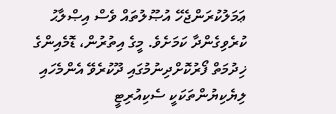ޢަމަލުކުރަންޖެހޭ އުޞޫލުތައް ވެސް އިޞްލާޙު ކުރެވިގެންދާ ކަމަށެވެ. މީގެ އިތުރުން، ޑޮމެއިންގެ ޚިދުމަތް ފޯރުކޮށްދިނުމުގައި ދޫކުރެވޭ އެންމެހައި ލިޔެކިޔުންތަކަކީ ސެކިއުރިޓީ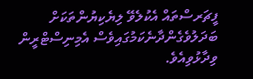ފީޗަރސްތައް އެކުލެވޭ ލިޔެކިޔުންތަކަށް ބަދަލުވެގެންދާނެކަމުގައިވެސް އެމިނިސްޓްރީން ވިދާޅުވިއެވެ.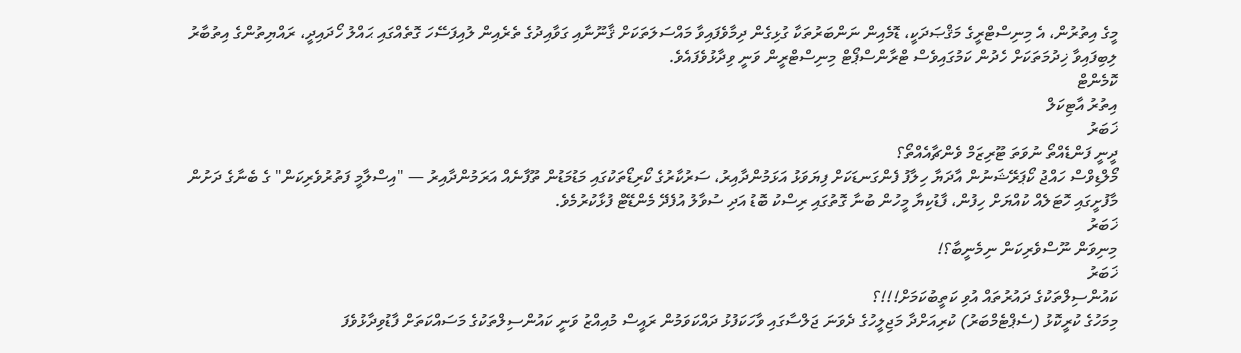މީގެ އިތުރުން، އެ މިނިސްޓްރީގެ މަޤްޞަދަކީ، ޑޮމެއިން ނަންބަރުތަކާ ގުޅިގެން ދިމާވެފައިވާ މައްސަލަތަކަށް ޤާނޫނާއި ގަވާއިދުގެ ތެރެއިން ލުއިފަސޭހަ ގޮތެއްގައި ޙައްލު ހޯދައިދީ، ރައްޔިތުންގެ އިތުބާރު ލިބިފައިވާ ޚިދުމަތަކަށް ހެދުން ކަމުގައިވެސް ޓްރާންސްޕޯޓް މިނިސްޓްރީން ވަނީ ވިދާޅުވެފައެވެ.
ކޮމެންޓް
އިތުރު އާޓިކަލް
ޚަބަރު
ދީނީ ފަންޑެއްތޯ ނުވަތަ ޓޫރިޒަމް ވެންޗާއެއްތޯ؟
މޯލްޑިވްސް ހައްޖު ކޯޕަރޭޝަނުން އާދަޔާ ހިލާފު ފެންގަނޑަކަށް ފިޔަވަޅު އަޅަމުންދާއިރު، ސަރުކާރުގެ ކޯރިޑޯތަކުގައި މަޑުމަޑުން ތޫފާނެއް އަރަމުންދާއިރު — "އިސްލާމީ ފަތުރުވެރިކަން" ގެ ބެނާގެ ދަށުން މާފުށީގައި ހޮޓަލެއް ކުއްޔަށް ހިފުން، ފާޑުކިޔާ މީހުން ބުނާ ގޮތުގައި ރިސްކު ބޮޑު އަދި ސުވާލު އުފެދޭ މެންޑޭޓް ފުޅާކުރުމެވެ.
ޚަބަރު
މިނިވަން ނޫސްވެރިކަން ނިމެނީބާ؟!
ޚަބަރު
ކައުންސިލްތަކުގެ ދައުރުތައް އުވި ކަތީބުކަމަށް!!!؟
މިމަހުގެ ކުރީކޮޅު (ސެޕްޓެމްބަރު) ކުރިއަށްދާ މަޖިލީހުގެ ދެވަނަ ޖަލްސާގައި ވާހަކަފުޅު ދައްކަވަމުން ރައީސް މުއިއްޒު ވަނީ ކައުންސިލްތަކުގެ މަސައްކަތަށް ފާޑުވިދާޅުވެފަ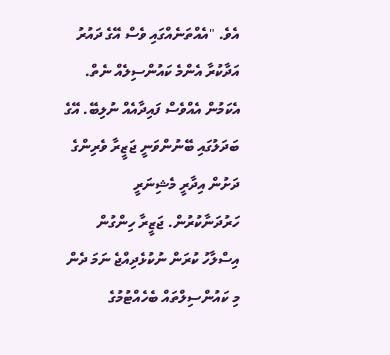އެވެ. "އެއްތަނެއްގައި ވެސް އޭގެ ދައުރު އަދާކުރާ އެންމެ ކައުންސިލެއް ނެތް. އެކަމުން އެއްވެސް ފައިދާއެއް ނުލިބޭ. އޭގެ ބަދަލުގައި ބޭނުންވަނީ ޖަޒީރާ ވެރިންގެ ދަށުން އިދާރީ މެޝިނަރީ ހަރުދަނާކުރުން. ޖަޒީރާ ހިންގުން އިސްލާހު ކުރަން ނުކުޅެދިއްޖެ ނަމަ ދެން މި ކައުންސިލްތައް ބެހެއްޓުމުގެ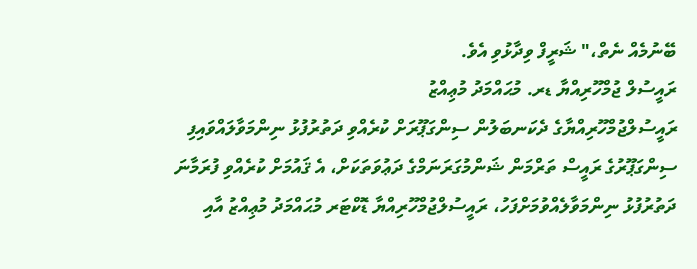ބޭނުމެއް ނެތް،" ޝަރީފް ވިދާޅުވި އެވެ.
ރައީސުލް ޖުމްހޫރިއްޔާ ޑރ. މުޙައްމަދު މުޢިއްޒު
ރައީސުލްޖުމްހޫރިއްޔާގެ ދެކަނބަލުން ސިންގަޕޫރަށް ކުރެއްވި ދަތުރުފުޅު ނިންމަވާލައްވައިފި
ސިންގަޕޫރުގެ ރައީސް ތަރްމަން ޝަންމުގަރަނަމްގެ ދަޢުވަތަކަށް، އެ ޤައުމަށް ކުރެއްވި ފުރަމާނަ ދަތުރުފުޅު ނިންމަވާލެއްވުމަށްފަހު، ރައީސުލްޖުމްހޫރިއްޔާ ޑޮކްޓަރ މުޙައްމަދު މުޢިއްޒު އާއި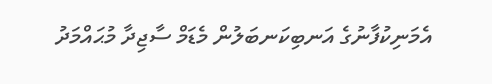އެމަނިކުފާނުގެ އަނބިކަނބަލުން މެޑަމް ސާޖިދާ މުޙައްމަދު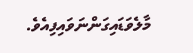މާލެވަޑައިގަންނަވައިފިއެވެ.